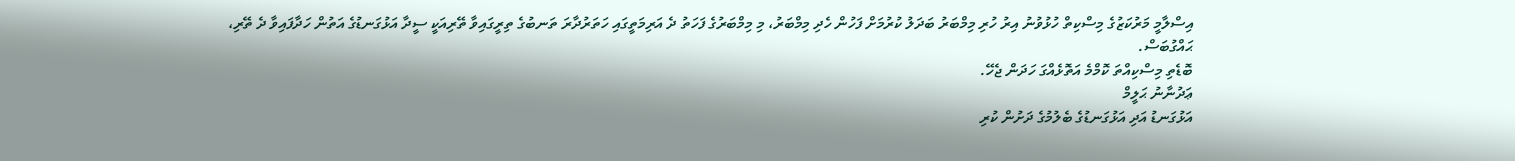އިސްލާމީ މަރުކަޒުގެ މިސްކިތް ހުޅުވުނު އިރު ހުރި މިމްބަރު ބަދަލު ކުރުމަށް ފަހުން ހެދި މިމްބަރު، މި މިމްބަރުގެ ފަހަތު ދެ އަރިމަތީގައި ހަތަރުދާރަ ތަނބުގެ ތިރީގައިވާ ތޭރިއަކީ ސީދާ އަޅުގަނޑުގެ އަތުން ހަދާފައިވާ ދެ ތޭރި،
ޙައްގުބަސް.
ބޮޑެތި މިސްކިއްތަ ކޮމްމެ އަތޮޅެއްގަ ހަދަން ޖެހޭ.
ޢަދުނާނު ޙަލީމް
އަޅުގަނޑު އަދި އަޅުގަނޑުގެ ބެލުމުގެ ދަށުން ކުރި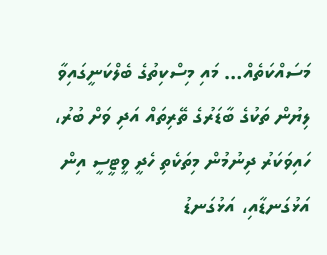މަސައްކަތެއް… މައި މިސްކިތުގެ ބެލްކަނީގައިވާ ލިޔުން ތަކުގެ ބާޑަރުގެ ތޭރިތައް އަދި ވަށް ބުރު، ހައިވަކަރު ދިނުމުން މިތަކެތި ހެދީ ވީޓީސީ އިން އަޅުގަނޑާއި، އަޅުގަނޑު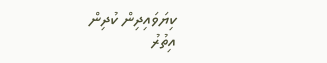ކިޔަވައިދިން ކުދިން
އިތުރު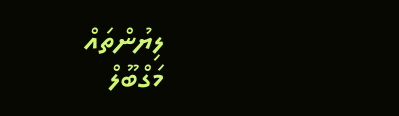ލިޔުންތައް
މަގްބޫލް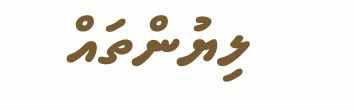ލިޔުންތައް